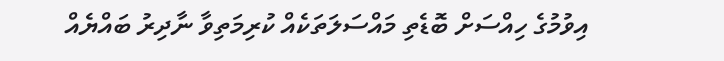އިވުމުގެ ހިއްސަށް ބޮޑެތި މައްސަލަތަކެއް ކުރިމަތިވާ ނާދިރު ބައްޔެއް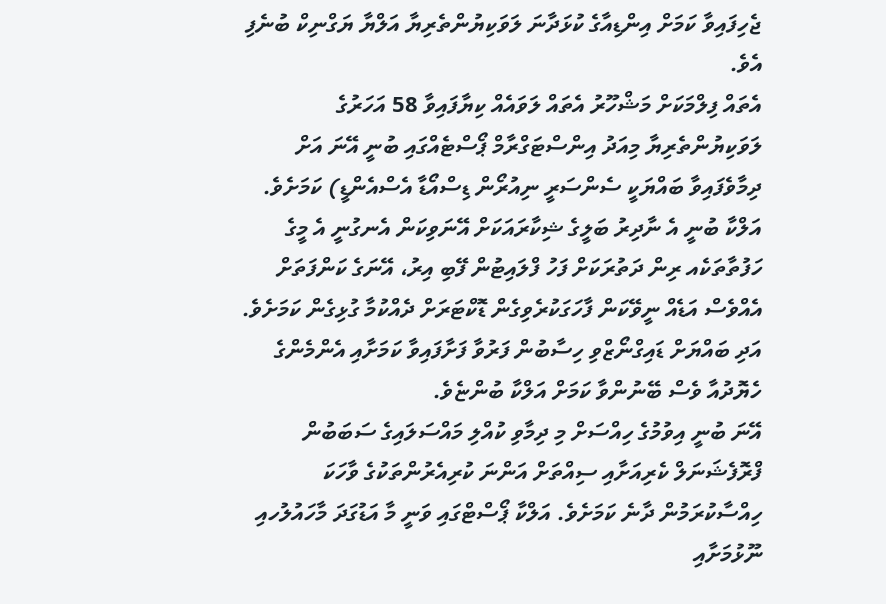ޖެހިފައިވާ ކަމަށް އިންޑިއާގެ ކުޅަދާނަ ލަވަކިޔުންތެރިޔާ އަލްޔާ ޔަގްނިކް ބުނެފި އެވެ.
އެތައް ފިލްމަކަށް މަޝްހޫރު އެތައް ލަވައެއް ކިޔާފައިވާ 58 އަހަރުގެ ލަވަކިޔުންތެރިޔާ މިއަދު އިންސްޓަގްރާމް ޕޯސްޓެއްގައި ބުނީ އޭނަ އަށް ދިމާވެފައިވާ ބައްޔަކީ ސެންސަރީ ނިއުރޯން ޑިސްއޯޑާ އެސްއެންޑީ) ކަމަށެވެ. އަލްކާ ބުނީ އެ ނާދިރު ބަލީގެ ޝިކާރައަކަށް އޭނަވިކަން އެނގުނީ އެ މީގެ ހަފުތާތަކެއ ރިން ދަތުރަކަށް ފަހު ފްލައިޓުން ފޭބި އިރު، އޭނަގެ ކަންފަތަށް އެއްވެސް އަޑެއް ނީވޭކަން ފާހަގަކުރެވިގެން ޑޮކްޓަރަށް ދެއްކުމާ ގުޅިގެން ކަމަށެވެ.
އަދި ބައްޔަށް ޑައިގްނޯޒްވި ހިސާބުން ފަރުވާ ފަށާފައިވާ ކަމަށާއި އެންމެންގެ ހެޔޮދުއާ ވެސް ބޭނުންވާ ކަމަށް އަލްކާ ބުންޏެވެ.
އޭނަ ބުނީ އިވުމުގެ ހިއްސަށް މި ދިމާވި ކުއްލި މައްސަލައިގެ ސަބަބުން ފްރޮފެޝަނަލް ކެރިއަށާއި ސިއްތަށް އަންނަ ކުރިއެރުންތަކުގެ ވާހަކަ ހިއްސާކުރަމުން ދާނެ ކަމަށެވެ. އަލްކާ ޕޯސްޓްގައި ވަނީ މާ އަޑުގަދަ މާހައުލުހއި ނޫޅުމަށާއި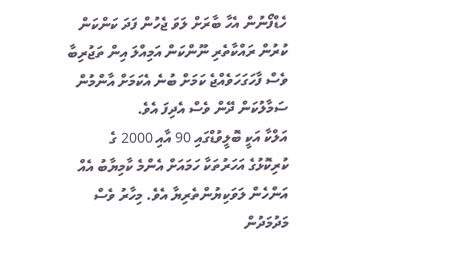ހެޑްފޯނުން އެހާ ބާރަށް ލަވަ ޖެހުން ފަދަ ކަންކަން ކުރުން ރައްކާތެރި ނޫންކަން އަމިއްލަ އިން ތަޖުރިބާ ވެސް ފާހަގަހަވެއްޖެ ކަމަށް ބުނެ އެކަމަށް އާންމުން ސަމާލުކަން ދޭން ވެސް އެދިފަ އެވެ.
އަލްކާ އަކީ ބޮލީވުޑްގައި 90 އާއި 2000 ގެ ކުރިކޮޅުގެ އަހަރުތަކާ ހަމައަށް އެންމެ ކާމިޔާބު އެއް އަންހެން ލަވަކިޔުންތެރިޔާ އެވެ. މިހާރު ވެސް މަދުމަދުން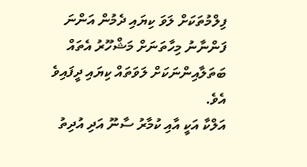ފިލްމުތަކަށް ލަވަ ކިޔައި ދެމުން އަންނަ ފަންނާނު މިހާތަނަށް މަޝްހޫރު އެތައް ބަތަލާއިންނަކަށް ލަވަތައް ކިޔައި ދީފައިވެ އެވެ.
އަލްކާ އަކީ އާއި ކުމާރު ސާނޫ އަދި އުދިތު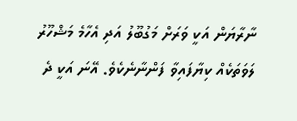ނާރާޔަން އަކީ ވަރަށް މަގުބޫލު އަދި އެހާމެ މަޝްހޫރު ލަވަތަކެއް ކިޔާފައިވާ ފަންނާނެކެވެ. އޭނަ އަކީ ދެ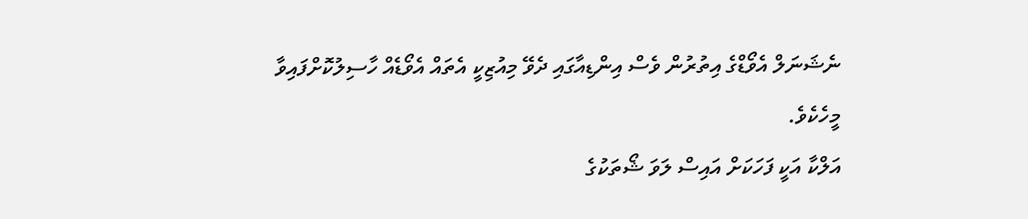ނެޝަނަލް އެވޯޑްގެ އިތުރުން ވެސް އިންޑިއާގައި ދެވޭ މިއުޒިކީ އެތައް އެވޯޑެއް ހާސިލުކޮށްފައިވާ މީހެކެވެ.
އަލްކާ އަކީ ފަހަކަށް އައިސް ލަވަ ޝޯތަކުގެ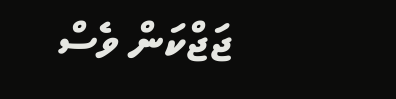ޖަޖްކަން ވެސް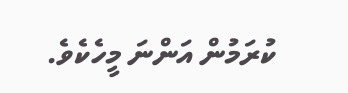ކުރަމުން އަންނަ މީހެކެވެ.